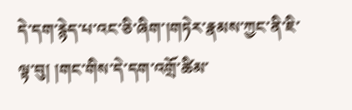དེ་དག་རྙེད་པ་འང་ཅི་ཞིག་།གཏེར་རྣམས་ཀྱང་ནི་ཇི་ལྟ་བུ། །གང་གིས་དེ་དག་འགྲོ་ཚིམ་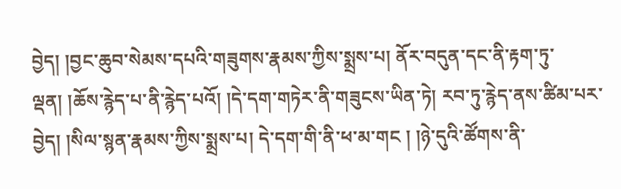བྱེད། །བྱང་ཆུབ་སེམས་དཔའི་གཟུགས་རྣམས་ཀྱིས་སྨྲས་པ། ནོར་བདུན་དང་ནི་རྟག་ཏུ་ལྡན། །ཆོས་རྙེད་པ་ནི་རྙེད་པའོ། །དེ་དག་གཏེར་ནི་གཟུངས་ཡིན་ཏེ། རབ་ཏུ་རྙེད་ནས་ཚིམ་པར་བྱེད། །སིལ་སྙན་རྣམས་ཀྱིས་སྨྲས་པ། དེ་དག་གི་ནི་ཕ་མ་གང ། །ཉེ་དུའི་ཚོགས་ནི་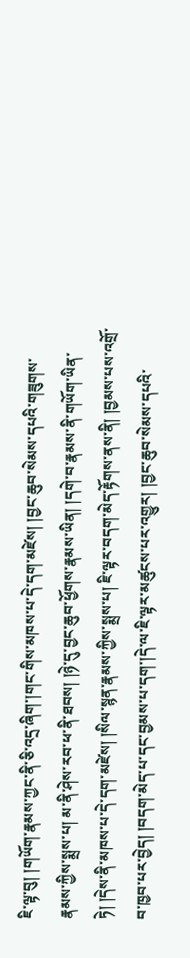ཇི་ལྟ་བུ། །གཡོག་རྣམས་ཀྱང་ནི་ཅི་འདྲ་ཞིག་།གང་གིས་མཁས་པ་དེ་དག་མཛེས། །བྱང་ཆུབ་སེམས་དཔའི་གཟུགས་རྣམས་ཀྱིས་སྨྲས་པ། མ་ནི་ཤེས་རབ་ཕ་ནི་ཐབས། །ཉེ་དུ་བྱང་ཆུབ་ཕྱོགས་རྣམས་ཡིན། །དགེ་བ་རྣམས་ནི་གཡོག་ཡིན་ཏེ། །དེས་ནི་མཁས་པ་དེ་དག་མཛེས། །སིལ་སྙན་རྣམས་ཀྱིས་སྨྲས་པ། ཇི་ལྟར་བདག་མེད་རྟོགས་ནས་ནི། །བྱམས་པས་འགྲོ་བ་ཁྱབ་པར་བྱེད། །བདག་མེད་པ་དང་བྱམས་པ་དག་།དེ་ལ་ཇི་ལྟར་མཚུངས་པར་འགྱུར། །བྱང་ཆུབ་སེམས་དཔའི་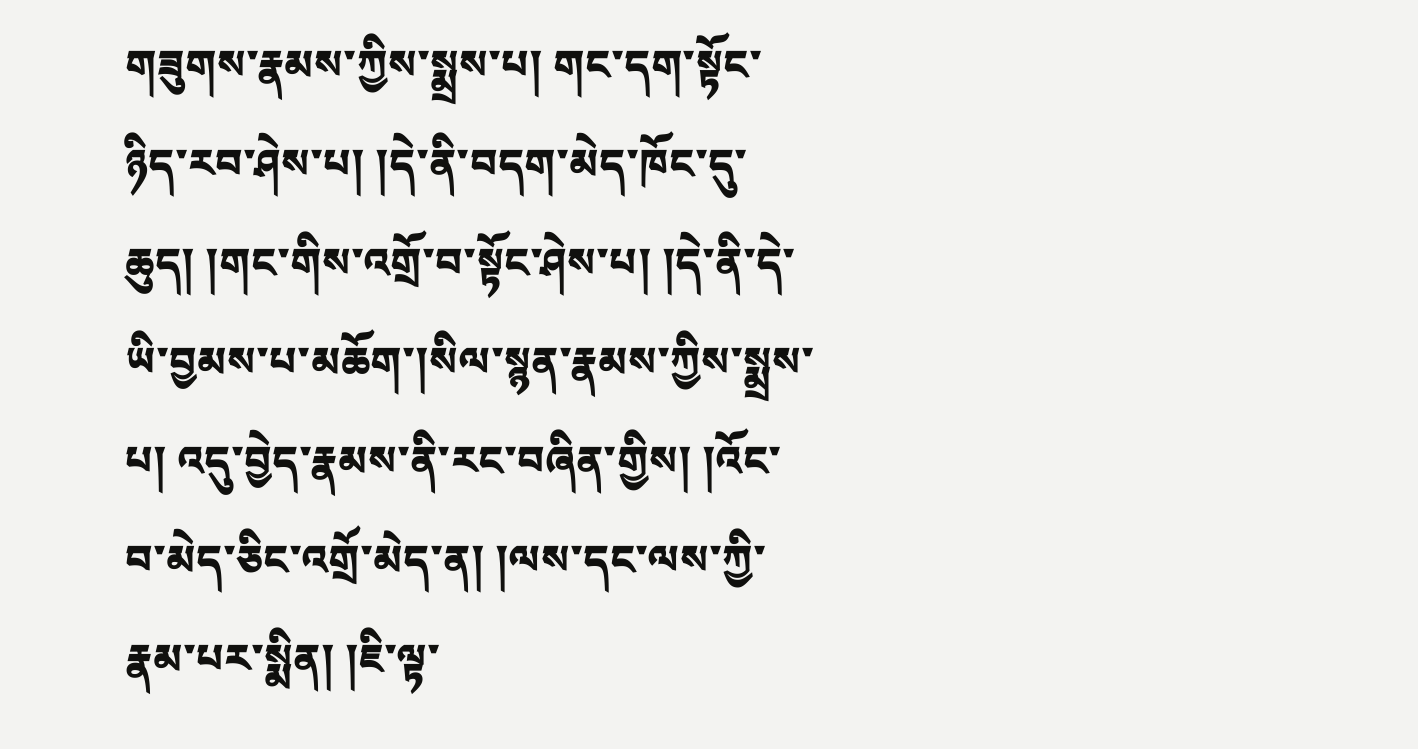གཟུགས་རྣམས་ཀྱིས་སྨྲས་པ། གང་དག་སྟོང་ཉིད་རབ་ཤེས་པ། །དེ་ནི་བདག་མེད་ཁོང་དུ་ཆུད། །གང་གིས་འགྲོ་བ་སྟོང་ཤེས་པ། །དེ་ནི་དེ་ཡི་བྱམས་པ་མཆོག་།སིལ་སྙན་རྣམས་ཀྱིས་སྨྲས་པ། འདུ་བྱེད་རྣམས་ནི་རང་བཞིན་གྱིས། །འོང་བ་མེད་ཅིང་འགྲོ་མེད་ན། །ལས་དང་ལས་ཀྱི་རྣམ་པར་སྨིན། །ཇི་ལྟ་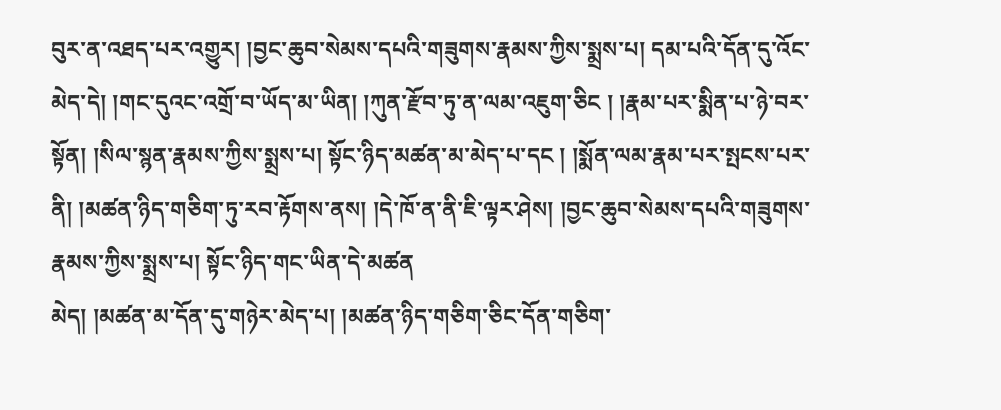བུར་ན་འཐད་པར་འགྱུར། །བྱང་ཆུབ་སེམས་དཔའི་གཟུགས་རྣམས་ཀྱིས་སྨྲས་པ། དམ་པའི་དོན་དུ་འོང་མེད་དེ། །གང་དུའང་འགྲོ་བ་ཡོད་མ་ཡིན། །ཀུན་རྫོབ་ཏུ་ན་ལམ་འཇུག་ཅིང ། །རྣམ་པར་སྨིན་པ་ཉེ་བར་སྟོན། །སིལ་སྙན་རྣམས་ཀྱིས་སྨྲས་པ། སྟོང་ཉིད་མཚན་མ་མེད་པ་དང ། །སྨོན་ལམ་རྣམ་པར་སྤངས་པར་ནི། །མཚན་ཉིད་གཅིག་ཏུ་རབ་རྟོགས་ནས། །དེ་ཁོ་ན་ནི་ཇི་ལྟར་ཤེས། །བྱང་ཆུབ་སེམས་དཔའི་གཟུགས་རྣམས་ཀྱིས་སྨྲས་པ། སྟོང་ཉིད་གང་ཡིན་དེ་མཚན
མེད། །མཚན་མ་དོན་དུ་གཉེར་མེད་པ། །མཚན་ཉིད་གཅིག་ཅིང་དོན་གཅིག་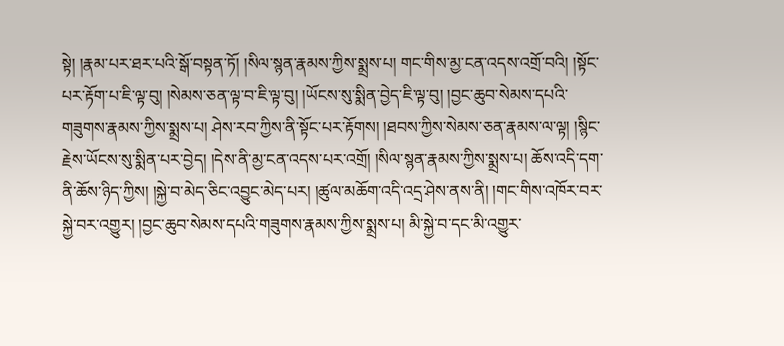སྟེ། །རྣམ་པར་ཐར་པའི་སྒོ་བསྟན་ཏོ། །སིལ་སྙན་རྣམས་ཀྱིས་སྨྲས་པ། གང་གིས་མྱ་ངན་འདས་འགྲོ་བའི། །སྟོང་པར་རྟོག་པ་ཇི་ལྟ་བུ། །སེམས་ཅན་ལྟ་བ་ཇི་ལྟ་བུ། །ཡོངས་སུ་སྨིན་བྱེད་ཇི་ལྟ་བུ། །བྱང་ཆུབ་སེམས་དཔའི་གཟུགས་རྣམས་ཀྱིས་སྨྲས་པ། ཤེས་རབ་ཀྱིས་ནི་སྟོང་པར་རྟོགས། །ཐབས་ཀྱིས་སེམས་ཅན་རྣམས་ལ་ལྟ། །སྙིང་རྗེས་ཡོངས་སུ་སྨིན་པར་བྱེད། །དེས་ནི་མྱ་ངན་འདས་པར་འགྲོ། །སིལ་སྙན་རྣམས་ཀྱིས་སྨྲས་པ། ཆོས་འདི་དག་ནི་ཆོས་ཉིད་ཀྱིས། །སྐྱེ་བ་མེད་ཅིང་འབྱུང་མེད་པར། །ཚུལ་མཆོག་འདི་འདྲ་ཤེས་ནས་ནི། །གང་གིས་འཁོར་བར་སྐྱེ་བར་འགྱུར། །བྱང་ཆུབ་སེམས་དཔའི་གཟུགས་རྣམས་ཀྱིས་སྨྲས་པ། མི་སྐྱེ་བ་དང་མི་འགྱུར་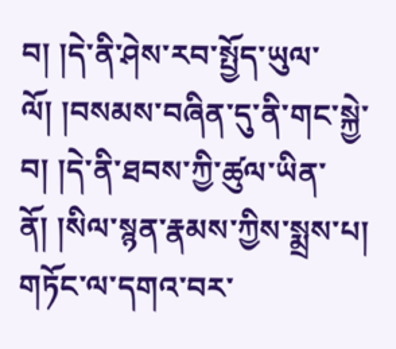བ། །དེ་ནི་ཤེས་རབ་སྤྱོད་ཡུལ་ལོ། །བསམས་བཞིན་དུ་ནི་གང་སྐྱེ་བ། །དེ་ནི་ཐབས་ཀྱི་ཚུལ་ཡིན་ནོ། །སིལ་སྙན་རྣམས་ཀྱིས་སྨྲས་པ། གཏོང་ལ་དགའ་བར་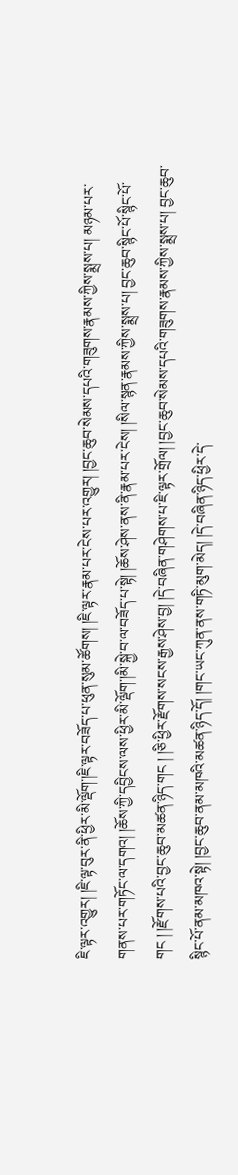ཇི་ལྟར་འགྱུར། །ཇི་ལྟ་བུར་ནི་ཕྱིར་མི་ལྡོག་།ཇི་ལྟར་བཟོད་པ་ཕུན་སུམ་ཚོགས། །ཇི་ལྟར་རྣམ་པར་ངེས་པར་འགྱུར། །བྱང་ཆུབ་སེམས་དཔའི་གཟུགས་རྣམས་ཀྱིས་སྨྲས་པ། མཉམ་པར་གནས་པར་གཏོང་ལ་དགའ། །ཆོས་ཀྱི་དབྱིངས་ལས་ཕྱིར་མི་ལྡོག་།མི་སྐྱེ་བ་ལ་བཟོད་པ་སྟེ། །ཆོས་ཤེས་ནས་ནི་རྣམ་པར་ངེས། །སིལ་སྙན་རྣམས་ཀྱིས་སྨྲས་པ། བྱང་ཆུབ་སྙིང་པོ་སྙིང་པོ་གང ། །རྫོགས་པའི་བྱང་ཆུབ་མཚན་ཉིད་གང ། །ཅི་ཕྱིར་རྫོགས་སངས་རྒྱས་ཤེས་བྱ། །དེ་བཞིན་གཤེགས་པ་ཇི་ལྟར་གྲོལ། །བྱང་ཆུབ་སེམས་དཔའི་གཟུགས་རྣམས་ཀྱིས་སྨྲས་པ། བྱང་ཆུབ་སྙིང་པོ་ནམ་མཁའ་སྟེ། །བྱང་ཆུབ་ནམ་མཁའི་མཚན་ཉིད་དོ། །གང་ཡང་ཀུན་ནས་གཏི་མུག་མེད། །དེ་བཞིན་ཉིད་ཕྱིར་དེ་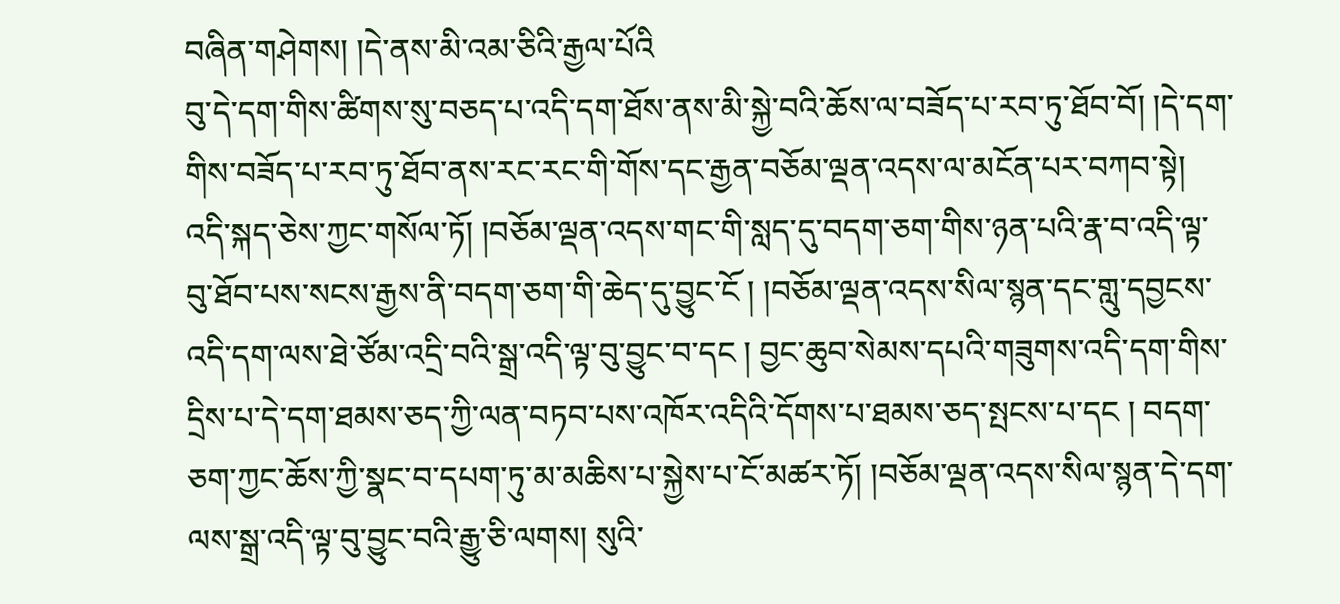བཞིན་གཤེགས། །དེ་ནས་མི་འམ་ཅིའི་རྒྱལ་པོའི
བུ་དེ་དག་གིས་ཚིགས་སུ་བཅད་པ་འདི་དག་ཐོས་ནས་མི་སྐྱེ་བའི་ཆོས་ལ་བཟོད་པ་རབ་ཏུ་ཐོབ་བོ། །དེ་དག་གིས་བཟོད་པ་རབ་ཏུ་ཐོབ་ནས་རང་རང་གི་གོས་དང་རྒྱན་བཅོམ་ལྡན་འདས་ལ་མངོན་པར་བཀབ་སྟེ། འདི་སྐད་ཅེས་ཀྱང་གསོལ་ཏོ། །བཅོམ་ལྡན་འདས་གང་གི་སླད་དུ་བདག་ཅག་གིས་ཉན་པའི་རྣ་བ་འདི་ལྟ་བུ་ཐོབ་པས་སངས་རྒྱས་ནི་བདག་ཅག་གི་ཆེད་དུ་བྱུང་ངོ ། །བཅོམ་ལྡན་འདས་སིལ་སྙན་དང་གླུ་དབྱངས་འདི་དག་ལས་ཐེ་ཙོམ་འདྲི་བའི་སྒྲ་འདི་ལྟ་བུ་བྱུང་བ་དང ། བྱང་ཆུབ་སེམས་དཔའི་གཟུགས་འདི་དག་གིས་དྲིས་པ་དེ་དག་ཐམས་ཅད་ཀྱི་ལན་བཏབ་པས་འཁོར་འདིའི་དོགས་པ་ཐམས་ཅད་སྤངས་པ་དང ། བདག་ཅག་ཀྱང་ཆོས་ཀྱི་སྣང་བ་དཔག་ཏུ་མ་མཆིས་པ་སྐྱེས་པ་ངོ་མཚར་ཏོ། །བཅོམ་ལྡན་འདས་སིལ་སྙན་དེ་དག་ལས་སྒྲ་འདི་ལྟ་བུ་བྱུང་བའི་རྒྱུ་ཅི་ལགས། སུའི་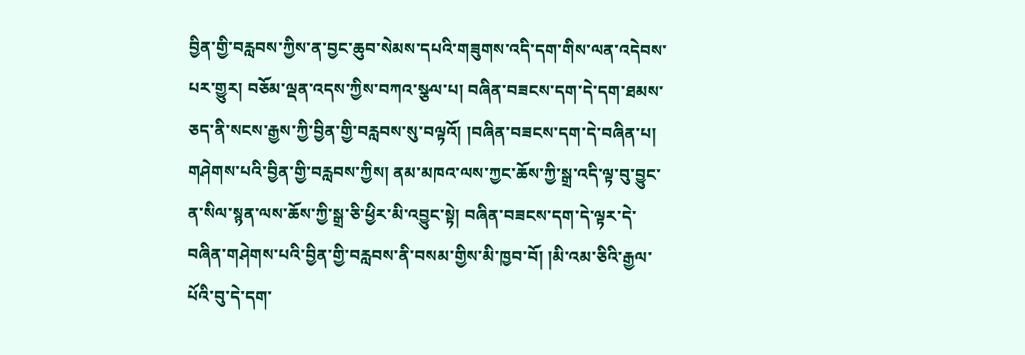བྱིན་གྱི་བརླབས་ཀྱིས་ན་བྱང་ཆུབ་སེམས་དཔའི་གཟུགས་འདི་དག་གིས་ལན་འདེབས་པར་གྱུར། བཅོམ་ལྡན་འདས་ཀྱིས་བཀའ་སྩལ་པ། བཞིན་བཟངས་དག་དེ་དག་ཐམས་ཅད་ནི་སངས་རྒྱས་ཀྱི་བྱིན་གྱི་བརླབས་སུ་བལྟའོ། །བཞིན་བཟངས་དག་དེ་བཞིན་པ། གཤེགས་པའི་བྱིན་གྱི་བརླབས་ཀྱིས། ནམ་མཁའ་ལས་ཀྱང་ཆོས་ཀྱི་སྒྲ་འདི་ལྟ་བུ་བྱུང་ན་སིལ་སྙན་ལས་ཆོས་ཀྱི་སྒྲ་ཅི་ཕྱིར་མི་འབྱུང་སྟེ། བཞིན་བཟངས་དག་དེ་ལྟར་དེ་བཞིན་གཤེགས་པའི་བྱིན་གྱི་བརླབས་ནི་བསམ་གྱིས་མི་ཁྱབ་བོ། །མི་འམ་ཅིའི་རྒྱལ་པོའི་བུ་དེ་དག་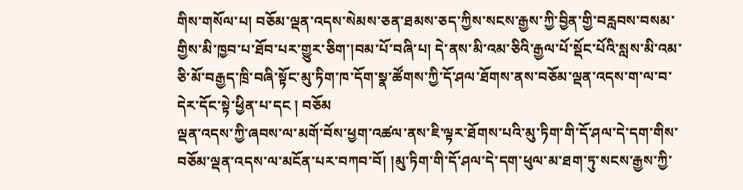གིས་གསོལ་པ། བཅོམ་ལྡན་འདས་སེམས་ཅན་ཐམས་ཅད་ཀྱིས་སངས་རྒྱས་ཀྱི་བྱིན་གྱི་བརླབས་བསམ་གྱིས་མི་ཁྱབ་པ་ཐོབ་པར་གྱུར་ཅིག་།བམ་པོ་བཞི་པ། དེ་ནས་མི་འམ་ཅིའི་རྒྱལ་པོ་སྡོང་པོའི་སླས་མི་འམ་ཅི་མོ་བརྒྱད་ཁྲི་བཞི་སྟོང་མུ་ཏིག་ཁ་དོག་སྣ་ཚོགས་ཀྱི་དོ་ཤལ་ཐོགས་ནས་བཅོམ་ལྡན་འདས་ག་ལ་བ་དེར་དོང་སྟེ་ཕྱིན་པ་དང ། བཅོམ
ལྡན་འདས་ཀྱི་ཞབས་ལ་མགོ་བོས་ཕྱག་འཚལ་ནས་ཇི་ལྟར་ཐོགས་པའི་མུ་ཏིག་གི་དོ་ཤལ་དེ་དག་གིས་བཅོམ་ལྡན་འདས་ལ་མངོན་པར་བཀབ་བོ། །མུ་ཏིག་གི་དོ་ཤལ་དེ་དག་ཕུལ་མ་ཐག་ཏུ་སངས་རྒྱས་ཀྱི་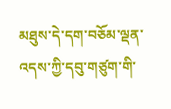མཐུས་དེ་དག་བཅོམ་ལྡན་འདས་ཀྱི་དབུ་གཙུག་གི་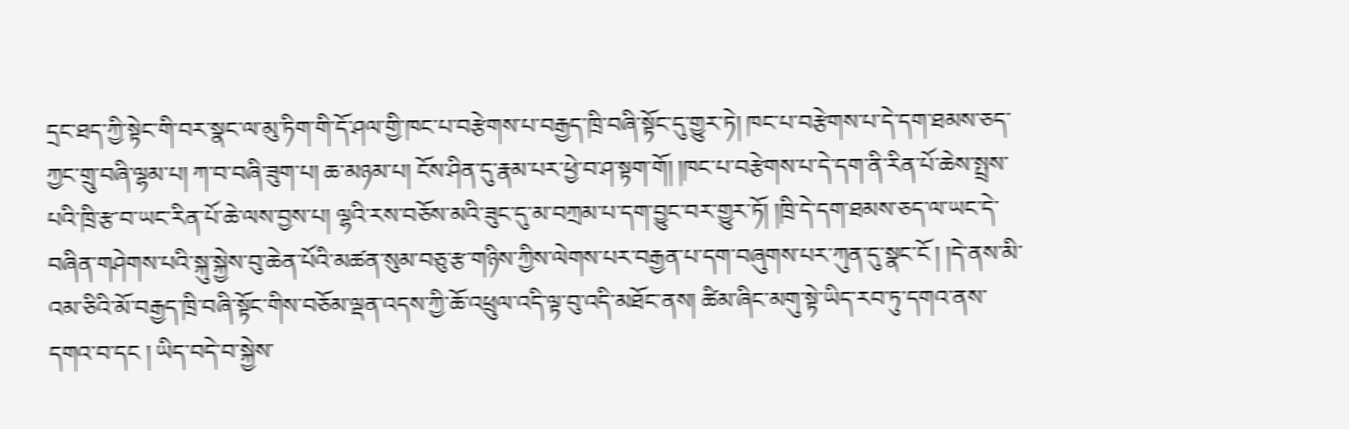དྲང་ཐད་ཀྱི་སྟེང་གི་བར་སྣང་ལ་མུ་ཏིག་གི་དོ་ཤལ་གྱི་ཁང་པ་བརྩེགས་པ་བརྒྱད་ཁྲི་བཞི་སྟོང་དུ་གྱུར་ཏེ། ཁང་པ་བརྩེགས་པ་དེ་དག་ཐམས་ཅད་ཀྱང་གྲུ་བཞི་ལྷམ་པ། ཀ་བ་བཞི་ཟུག་པ། ཆ་མཉམ་པ། ངོས་ཤིན་དུ་རྣམ་པར་ཕྱེ་བ་ཤ་སྟག་གོ། །ཁང་པ་བརྩེགས་པ་དེ་དག་ནི་རིན་པོ་ཆེས་སྤྲས་པའི་ཁྲི་རྩ་བ་ཡང་རིན་པོ་ཆེ་ལས་བྱས་པ། ལྷའི་རས་བཅོས་མའི་ཟུང་དུ་མ་བཀྲམ་པ་དག་བྱུང་བར་གྱུར་ཏོ། །ཁྲི་དེ་དག་ཐམས་ཅད་ལ་ཡང་དེ་བཞིན་གཤེགས་པའི་སྐུ་སྐྱེས་བུ་ཆེན་པོའི་མཚན་སུམ་བཅུ་རྩ་གཉིས་ཀྱིས་ལེགས་པར་བརྒྱན་པ་དག་བཞུགས་པར་ཀུན་དུ་སྣང་ངོ ། །དེ་ནས་མི་འམ་ཅིའི་མོ་བརྒྱད་ཁྲི་བཞི་སྟོང་གིས་བཅོམ་ལྡན་འདས་ཀྱི་ཆོ་འཕྲུལ་འདི་ལྟ་བུ་འདི་མཐོང་ནས། ཚིམ་ཞིང་མགུ་སྟེ་ཡིད་རབ་ཏུ་དགའ་ནས་དགའ་བ་དང ། ཡིད་བདེ་བ་སྐྱེས་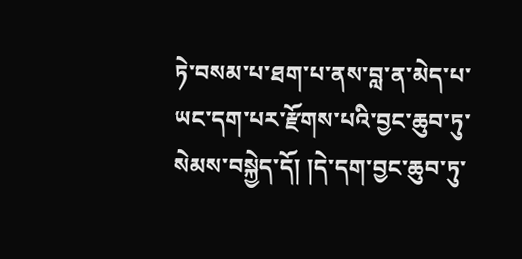ཏེ་བསམ་པ་ཐག་པ་ནས་བླ་ན་མེད་པ་ཡང་དག་པར་རྫོགས་པའི་བྱང་ཆུབ་ཏུ་སེམས་བསྐྱེད་དོ། །དེ་དག་བྱང་ཆུབ་ཏུ་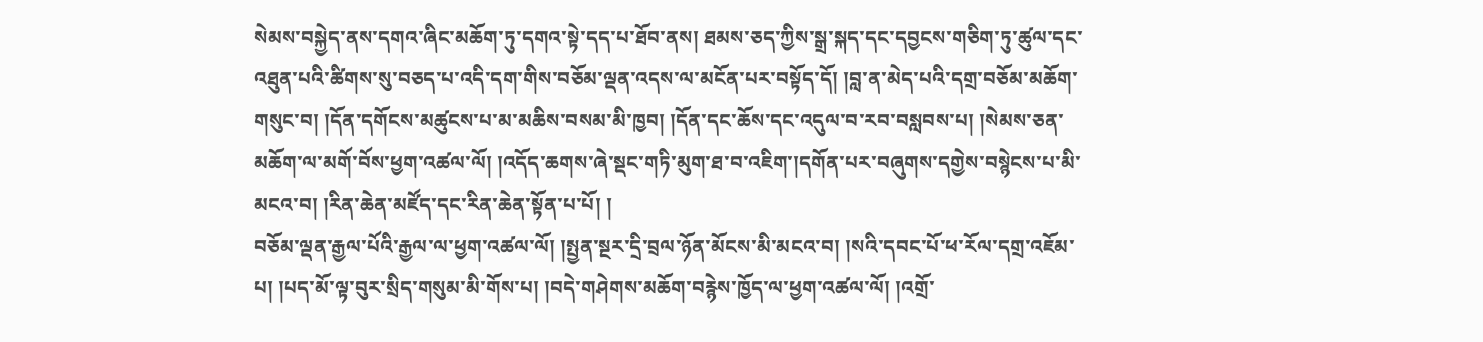སེམས་བསྐྱེད་ནས་དགའ་ཞིང་མཆོག་ཏུ་དགའ་སྟེ་དད་པ་ཐོབ་ནས། ཐམས་ཅད་ཀྱིས་སྒྲ་སྐད་དང་དབྱངས་གཅིག་ཏུ་ཚུལ་དང་འཐུན་པའི་ཚིགས་སུ་བཅད་པ་འདི་དག་གིས་བཅོམ་ལྡན་འདས་ལ་མངོན་པར་བསྟོད་དོ། །བླ་ན་མེད་པའི་དགྲ་བཅོམ་མཆོག་གསུང་བ། །དོན་དགོངས་མཚུངས་པ་མ་མཆིས་བསམ་མི་ཁྱབ། །དོན་དང་ཆོས་དང་འདུལ་བ་རབ་བསླབས་པ། །སེམས་ཅན་མཆོག་ལ་མགོ་བོས་ཕྱག་འཚལ་ལོ། །འདོད་ཆགས་ཞེ་སྡང་གཏི་མུག་ཐ་བ་འཇིག་།དགོན་པར་བཞུགས་དགྱེས་བསྙེངས་པ་མི་མངའ་བ། །རིན་ཆེན་མཛོད་དང་རིན་ཆེན་སྟོན་པ་པོ། །
བཅོམ་ལྡན་རྒྱལ་པོའི་རྒྱལ་ལ་ཕྱག་འཚལ་ལོ། །སྤྱན་སྔར་དྲི་བྲལ་ཉོན་མོངས་མི་མངའ་བ། །སའི་དབང་པོ་ཕ་རོལ་དགྲ་འཇོམ་པ། །པད་མོ་ལྟ་བུར་སྲིད་གསུམ་མི་གོས་པ། །བདེ་གཤེགས་མཆོག་བརྙེས་ཁྱོད་ལ་ཕྱག་འཚལ་ལོ། །འགྲོ་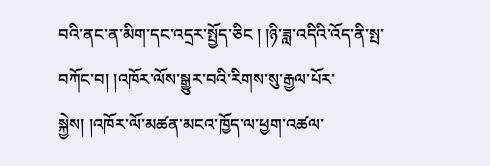བའི་ནང་ན་མིག་དང་འདྲར་སྤྱོད་ཅིང ། །ཉི་ཟླ་འདིའི་འོད་ནི་སྤ་བཀོང་བ། །འཁོར་ལོས་སྒྱུར་བའི་རིགས་སུ་རྒྱལ་པོར་སྐྱེས། །འཁོར་ལོ་མཚན་མངའ་ཁྱོད་ལ་ཕྱག་འཚལ་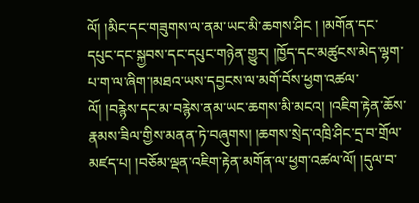ལོ། །མིང་དང་གཟུགས་ལ་ནམ་ཡང་མི་ཆགས་ཤིང ། །མགོན་དང་དཔུང་དང་སྐྱབས་དང་དཔུང་གཉེན་གྱུར། །ཁྱོད་དང་མཚུངས་མེད་ལྷག་པ་ག་ལ་ཞིག་།མཐའ་ཡས་དབྱངས་ལ་མགོ་བོས་ཕྱག་འཚལ་ལོ། །བརྙེས་དང་མ་བརྙེས་ནམ་ཡང་ཆགས་མི་མངའ། །འཇིག་རྟེན་ཆོས་རྣམས་ཟིལ་གྱིས་མནན་ཏེ་བཞུགས། །ཆགས་སྲེད་འཁྲི་ཤིང་དྲ་བ་གྲོལ་མཛད་པ། །བཅོམ་ལྡན་འཇིག་རྟེན་མགོན་ལ་ཕྱག་འཚལ་ལོ། །དུལ་བ་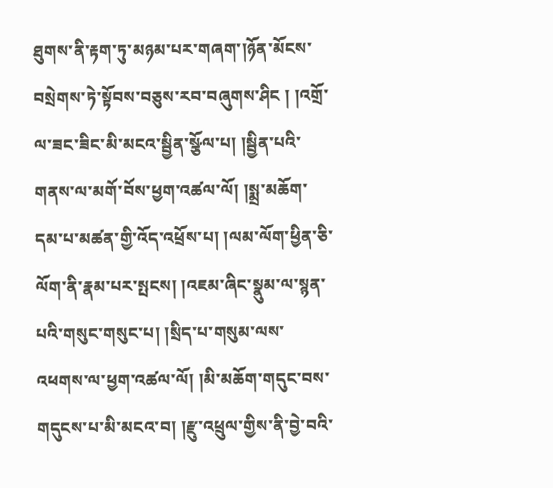ཐུགས་ནི་རྟག་ཏུ་མཉམ་པར་གཞག་།ཉོན་མོངས་བསྲེགས་ཏེ་སྟོབས་བཅུས་རབ་བཞུགས་ཤིང ། །འགྲོ་ལ་ཟང་ཟིང་མི་མངའ་སྦྱིན་སྩོལ་པ། །སྦྱིན་པའི་གནས་ལ་མགོ་བོས་ཕྱག་འཚལ་ལོ། །སྨྲ་མཆོག་དམ་པ་མཚན་གྱི་འོད་འཕྲོས་པ། །ལམ་ལོག་ཕྱིན་ཅི་ལོག་ནི་རྣམ་པར་སྤངས། །འཇམ་ཞིང་སྣུམ་ལ་སྙན་པའི་གསུང་གསུང་པ། །སྲིད་པ་གསུམ་ལས་འཕགས་ལ་ཕྱག་འཚལ་ལོ། །མི་མཆོག་གདུང་བས་གདུངས་པ་མི་མངའ་བ། །རྫུ་འཕྲུལ་གྱིས་ནི་བྱེ་བའི་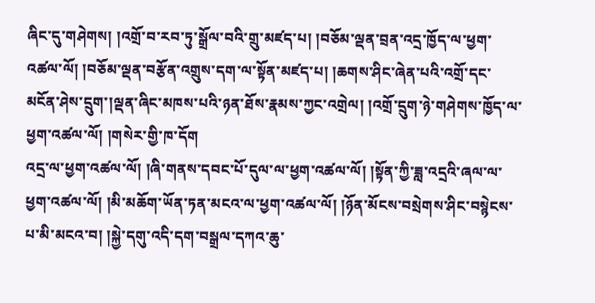ཞིང་དུ་གཤེགས། །འགྲོ་བ་རབ་ཏུ་སྒྲོལ་བའི་གྲུ་མཛད་པ། །བཅོམ་ལྡན་བྲན་འདྲ་ཁྱོད་ལ་ཕྱག་འཚལ་ལོ། །བཅོམ་ལྡན་བརྩོན་འགྲུས་དག་ལ་སྟོན་མཛད་པ། །ཆགས་ཤིང་ཞེན་པའི་འགྲོ་དང་མངོན་ཤེས་དྲུག་།ལྡན་ཞིང་མཁས་པའི་ཉན་ཐོས་རྣམས་ཀྱང་འགྲེལ། །འགྲོ་དྲུག་ཉེ་གཤེགས་ཁྱོད་ལ་ཕྱག་འཚལ་ལོ། །གསེར་གྱི་ཁ་དོག
འདྲ་ལ་ཕྱག་འཚལ་ལོ། །ཞི་གནས་དབང་པོ་དུལ་ལ་ཕྱག་འཚལ་ལོ། །སྟོན་ཀྱི་ཟླ་འདྲའི་ཞལ་ལ་ཕྱག་འཚལ་ལོ། །མི་མཆོག་ཡོན་ཏན་མངའ་ལ་ཕྱག་འཚལ་ལོ། །ཉོན་མོངས་བསྲེགས་ཤིང་བསྙེངས་པ་མི་མངའ་བ། །སྐྱེ་དགུ་འདི་དག་བསྒྲལ་དཀའ་ཆུ་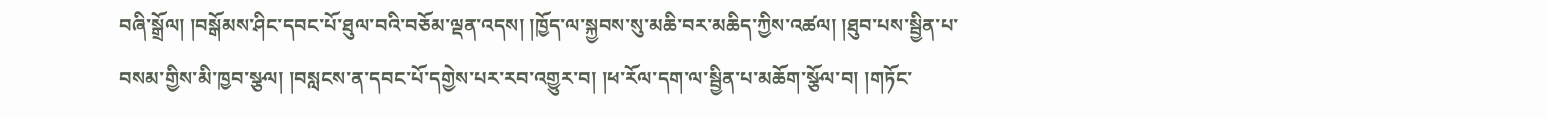བཞི་སྒྲོལ། །བསྒོམས་ཤིང་དབང་པོ་ཐུལ་བའི་བཅོམ་ལྡན་འདས། །ཁྱོད་ལ་སྐྱབས་སུ་མཆི་བར་མཆིད་ཀྱིས་འཚལ། །ཐུབ་པས་སྦྱིན་པ་བསམ་གྱིས་མི་ཁྱབ་སྩལ། །བསླངས་ན་དབང་པོ་དགྱེས་པར་རབ་འགྱུར་བ། །ཕ་རོལ་དག་ལ་སྦྱིན་པ་མཆོག་སྩོལ་བ། །གཏོང་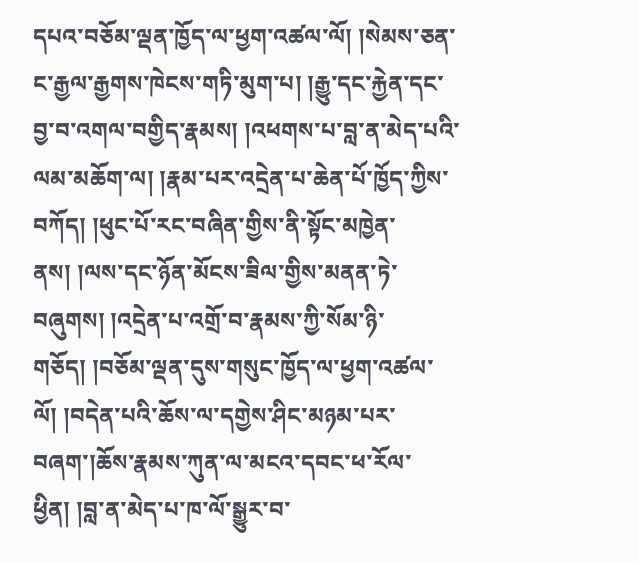དཔའ་བཅོམ་ལྡན་ཁྱོད་ལ་ཕྱག་འཚལ་ལོ། །སེམས་ཅན་ང་རྒྱལ་རྒྱགས་ཁེངས་གཏི་མུག་པ། །རྒྱུ་དང་རྐྱེན་དང་བྱ་བ་འགལ་བགྱིད་རྣམས། །འཕགས་པ་བླ་ན་མེད་པའི་ལམ་མཆོག་ལ། །རྣམ་པར་འདྲེན་པ་ཆེན་པོ་ཁྱོད་ཀྱིས་བཀོད། །ཕུང་པོ་རང་བཞིན་གྱིས་ནི་སྟོང་མཁྱེན་ནས། །ལས་དང་ཉོན་མོངས་ཟིལ་གྱིས་མནན་ཏེ་བཞུགས། །འདྲེན་པ་འགྲོ་བ་རྣམས་ཀྱི་སོམ་ཉི་གཅོད། །བཅོམ་ལྡན་དུས་གསུང་ཁྱོད་ལ་ཕྱག་འཚལ་ལོ། །བདེན་པའི་ཆོས་ལ་དགྱེས་ཤིང་མཉམ་པར་བཞག་།ཆོས་རྣམས་ཀུན་ལ་མངའ་དབང་ཕ་རོལ་ཕྱིན། །བླ་ན་མེད་པ་ཁ་ལོ་སྒྱུར་བ་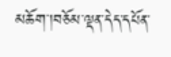མཆོག་།བཅོམ་ལྡན་དེད་དཔོན་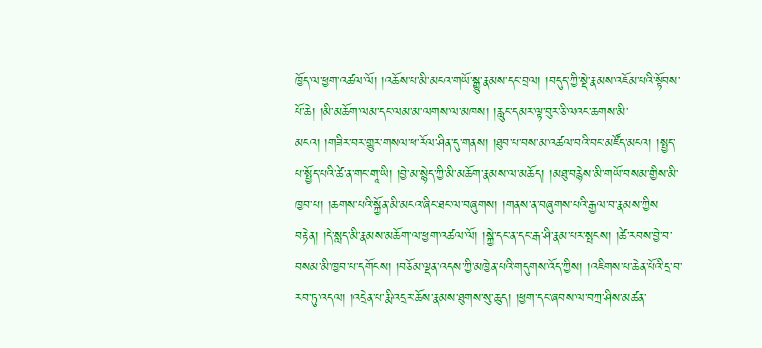ཁྱོད་ལ་ཕྱག་འཚལ་ལོ། །འཆོས་པ་མི་མངའ་གཡོ་སྒྱུ་རྣམས་དང་བྲལ། །བདུད་ཀྱི་སྡེ་རྣམས་འཇོམ་པའི་སྟོབས་པོ་ཆེ། །མི་མཆོག་ལམ་དང་ལམ་མ་ལགས་ལ་མཁས། །རླུང་དམར་ལྟ་བུར་ཅི་ལའང་ཆགས་མི་མངའ། །གཟིར་བར་གྱུར་གསལ་ཕ་རོལ་ཤིན་དུ་གནས། །ཐུབ་པ་བས་མ་འཚལ་བའི་བང་མཛོད་མངའ། །སྤྱད་པ་སྤྱོད་པའི་ཚེ་ན་གང་གཱ་ཡི། །བྱེ་མ་སྙེད་ཀྱི་མི་མཆོག་རྣམས་ལ་མཆོད། །མཐུ་བརྙེས་མི་གཡོ་བསམ་གྱིས་མི་ཁྱབ་པ། །ཆགས་པའི་སྐྱོན་མི་མངའ་ཞིང་ཐང་ལ་བཞུགས། །གནས་ན་བཞུགས་པའི་རྒྱལ་བ་རྣམས་ཀྱིས
བརྟེན། །དེ་སླད་མི་རྣམས་མཆོག་ལ་ཕྱག་འཚལ་ལོ། །སྐྱེ་དང་ན་དང་རྒ་ཤི་རྣམ་པར་སྤངས། །ཚེ་རབས་བྱེ་བ་བསམ་མི་ཁྱབ་པ་དགོངས། །བཅོམ་ལྡན་འདས་ཀྱི་མཁྱེན་པའི་གདུགས་འོད་ཀྱིས། །འཇིགས་པ་ཆེན་པོའི་དྲ་བ་རབ་ཏུ་འདལ། །འདྲེན་པ་རྨི་འདྲར་ཆོས་རྣམས་ཐུགས་སུ་ཆུད། །ཕྱག་དང་ཞབས་ལ་བཀྲ་ཤིས་མཚན་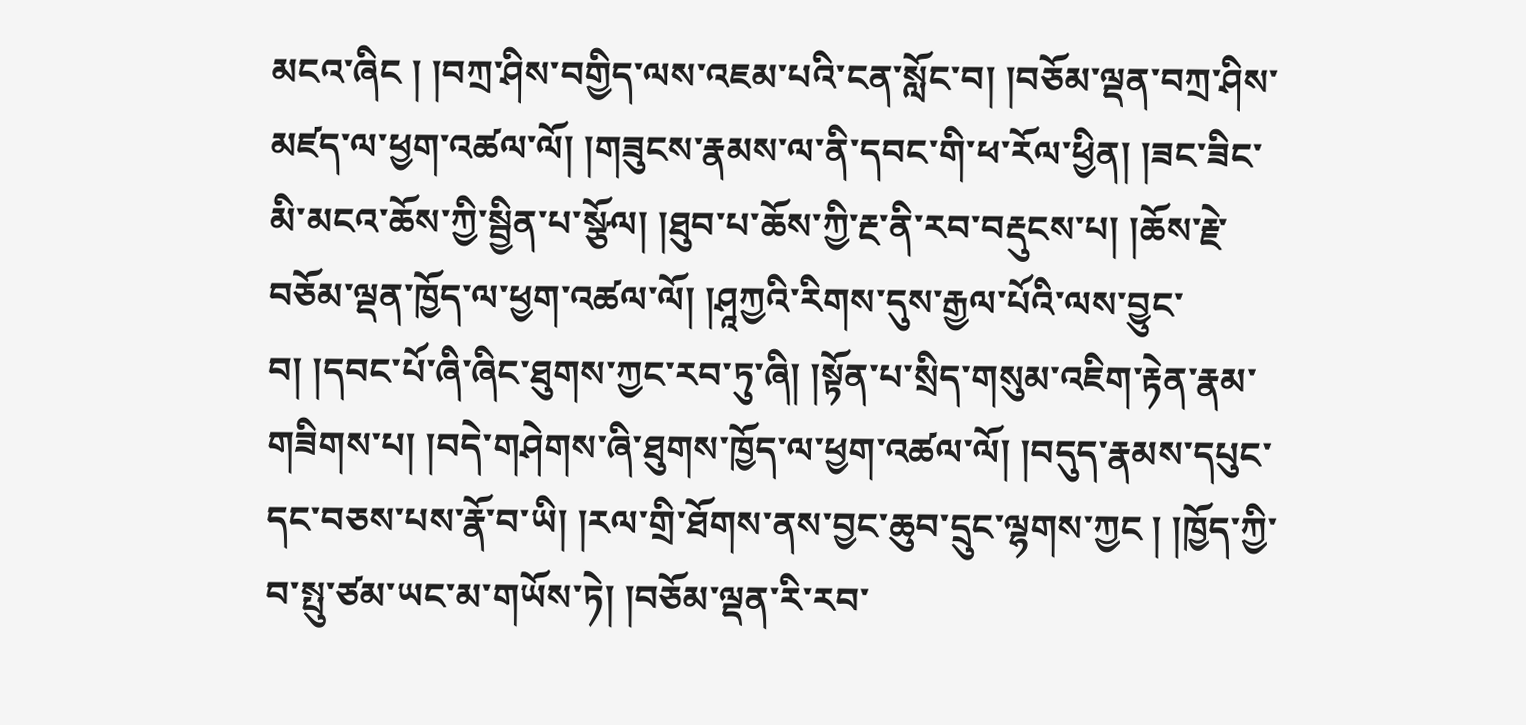མངའ་ཞིང ། །བཀྲ་ཤིས་བགྱིད་ལས་འཇམ་པའི་ངན་སློང་བ། །བཅོམ་ལྡན་བཀྲ་ཤིས་མཛད་ལ་ཕྱག་འཚལ་ལོ། །གཟུངས་རྣམས་ལ་ནི་དབང་གི་ཕ་རོལ་ཕྱིན། །ཟང་ཟིང་མི་མངའ་ཆོས་ཀྱི་སྦྱིན་པ་སྩོལ། །ཐུབ་པ་ཆོས་ཀྱི་རྔ་ནི་རབ་བརྡུངས་པ། །ཆོས་རྗེ་བཅོམ་ལྡན་ཁྱོད་ལ་ཕྱག་འཚལ་ལོ། །ཤཱཀྱའི་རིགས་དུས་རྒྱལ་པོའི་ལས་བྱུང་བ། །དབང་པོ་ཞི་ཞིང་ཐུགས་ཀྱང་རབ་ཏུ་ཞི། །སྟོན་པ་སྲིད་གསུམ་འཇིག་རྟེན་རྣམ་གཟིགས་པ། །བདེ་གཤེགས་ཞི་ཐུགས་ཁྱོད་ལ་ཕྱག་འཚལ་ལོ། །བདུད་རྣམས་དཔུང་དང་བཅས་པས་རྣོ་བ་ཡི། །རལ་གྲི་ཐོགས་ནས་བྱང་ཆུབ་དྲུང་ལྷགས་ཀྱང ། །ཁྱོད་ཀྱི་བ་སྤུ་ཙམ་ཡང་མ་གཡོས་ཏེ། །བཅོམ་ལྡན་རི་རབ་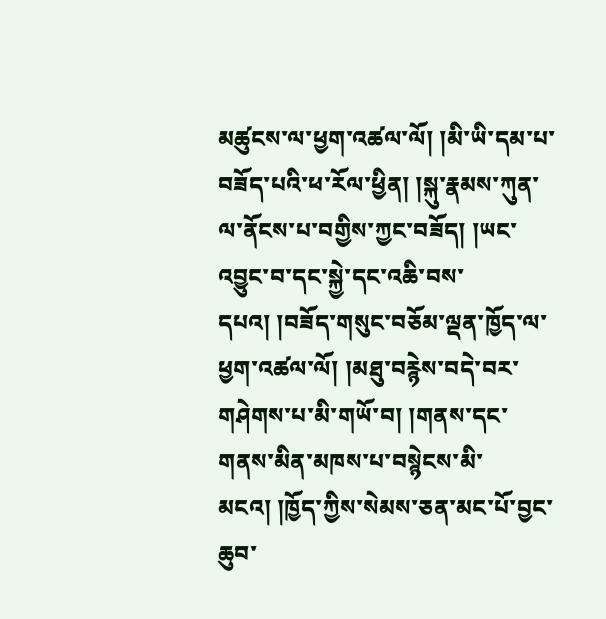མཚུངས་ལ་ཕྱག་འཚལ་ལོ། །མི་ཡི་དམ་པ་བཟོད་པའི་ཕ་རོལ་ཕྱིན། །སྐུ་རྣམས་ཀུན་ལ་ནོངས་པ་བགྱིས་ཀྱང་བཟོད། །ཡང་འབྱུང་བ་དང་སྐྱེ་དང་འཆི་བས་དཔའ། །བཟོད་གསུང་བཅོམ་ལྡན་ཁྱོད་ལ་ཕྱག་འཚལ་ལོ། །མཐུ་བརྙེས་བདེ་བར་གཤེགས་པ་མི་གཡོ་བ། །གནས་དང་གནས་མིན་མཁས་པ་བསྙེངས་མི་མངའ། །ཁྱོད་ཀྱིས་སེམས་ཅན་མང་པོ་བྱང་ཆུབ་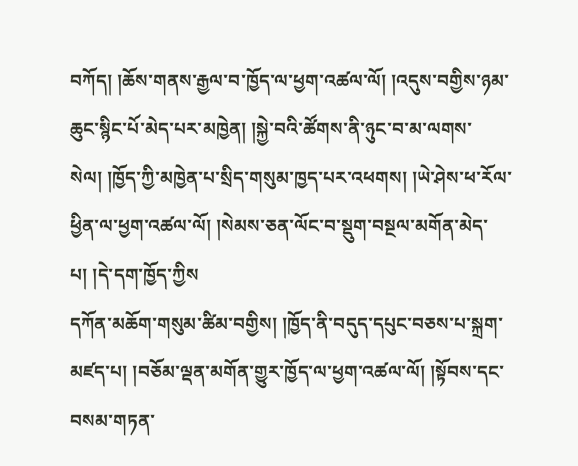བཀོད། །ཆོས་གནས་རྒྱལ་བ་ཁྱོད་ལ་ཕྱག་འཚལ་ལོ། །འདུས་བགྱིས་ཉམ་ཆུང་སྙིང་པོ་མེད་པར་མཁྱེན། །སྐྱེ་བའི་ཚོགས་ནི་ཉུང་བ་མ་ལགས་སེལ། །ཁྱོད་ཀྱི་མཁྱེན་པ་སྲིད་གསུམ་ཁྱད་པར་འཕགས། །ཡེ་ཤེས་ཕ་རོལ་ཕྱིན་ལ་ཕྱག་འཚལ་ལོ། །སེམས་ཅན་ལོང་བ་སྡུག་བསྔལ་མགོན་མེད་པ། །དེ་དག་ཁྱོད་ཀྱིས
དཀོན་མཆོག་གསུམ་ཚིམ་བགྱིས། །ཁྱོད་ནི་བདུད་དཔུང་བཅས་པ་སྐྲག་མཛད་པ། །བཅོམ་ལྡན་མགོན་གྱུར་ཁྱོད་ལ་ཕྱག་འཚལ་ལོ། །སྟོབས་དང་བསམ་གཏན་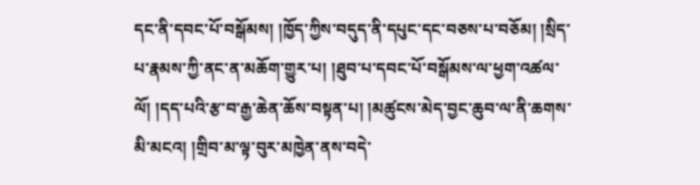དང་ནི་དབང་པོ་བསྒོམས། །ཁྱོད་ཀྱིས་བདུད་ནི་དཔུང་དང་བཅས་པ་བཅོམ། །སྲིད་པ་རྣམས་ཀྱི་ནང་ན་མཆོག་གྱུར་པ། །ཐུབ་པ་དབང་པོ་བསྒོམས་ལ་ཕྱག་འཚལ་ལོ། །དད་པའི་རྩ་བ་རྒྱ་ཆེན་ཆོས་བསྟན་པ། །མཚུངས་མེད་བྱང་ཆུབ་ལ་ནི་ཆགས་མི་མངའ། །གྲིབ་མ་ལྟ་བུར་མཁྱེན་ནས་བདེ་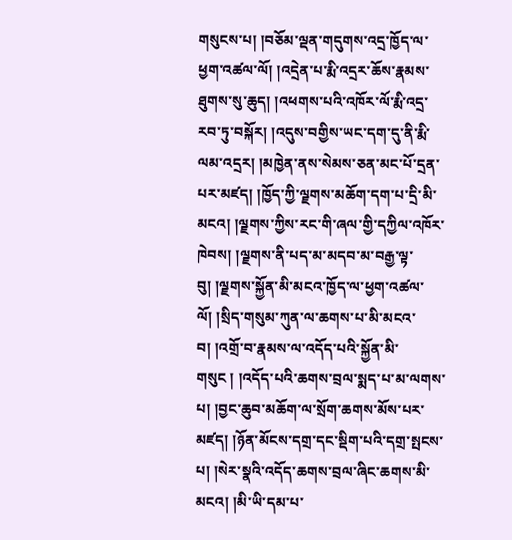གསུངས་པ། །བཅོམ་ལྡན་གདུགས་འདྲ་ཁྱོད་ལ་ཕྱག་འཚལ་ལོ། །འདྲེན་པ་རྨི་འདྲར་ཆོས་རྣམས་ཐུགས་སུ་ཆུད། །འཕགས་པའི་འཁོར་ལོ་རྨི་འདྲ་རབ་ཏུ་བསྐོར། །འདུས་བགྱིས་ཡང་དག་དུ་ནི་རྨི་ལམ་འདྲར། །མཁྱེན་ནས་སེམས་ཅན་མང་པོ་དྲན་པར་མཛད། །ཁྱོད་ཀྱི་ལྗགས་མཆོག་དག་པ་དྲི་མི་མངའ། །ལྗགས་ཀྱིས་རང་གི་ཞལ་གྱི་དཀྱིལ་འཁོར་ཁེབས། །ལྗགས་ནི་པད་མ་མདབ་མ་བརྒྱ་ལྟ་བུ། །ལྗགས་སྐྱོན་མི་མངའ་ཁྱོད་ལ་ཕྱག་འཚལ་ལོ། །སྲིད་གསུམ་ཀུན་ལ་ཆགས་པ་མི་མངའ་བ། །འགྲོ་བ་རྣམས་ལ་འདོད་པའི་སྐྱོན་མི་གསུང ། །འདོད་པའི་ཆགས་བྲལ་སྨད་པ་མ་ལགས་པ། །བྱང་ཆུབ་མཆོག་ལ་སྲོག་ཆགས་མོས་པར་མཛད། །ཉོན་མོངས་དགྲ་དང་སྡིག་པའི་དགྲ་སྤངས་པ། །སེར་སྣའི་འདོད་ཆགས་བྲལ་ཞིང་ཆགས་མི་མངའ། །མི་ཡི་དམ་པ་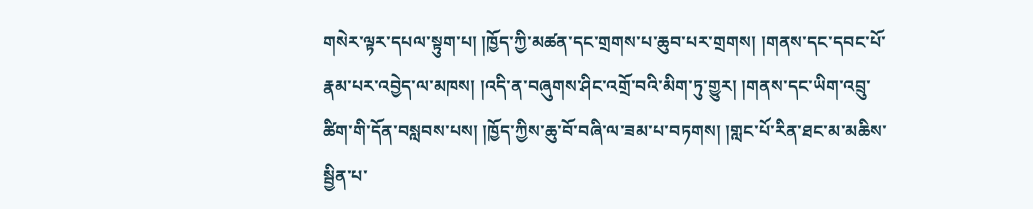གསེར་ལྟར་དཔལ་སྟུག་པ། །ཁྱོད་ཀྱི་མཚན་དང་གྲགས་པ་ཆུབ་པར་གྲགས། །གནས་དང་དབང་པོ་རྣམ་པར་འབྱེད་ལ་མཁས། །འདི་ན་བཞུགས་ཤིང་འགྲོ་བའི་མིག་ཏུ་གྱུར། །གནས་དང་ཡིག་འབྲུ་ཚིག་གི་དོན་བསླབས་པས། །ཁྱོད་ཀྱིས་ཆུ་བོ་བཞི་ལ་ཟམ་པ་བཏགས། །གླང་པོ་རིན་ཐང་མ་མཆིས་སྦྱིན་པ་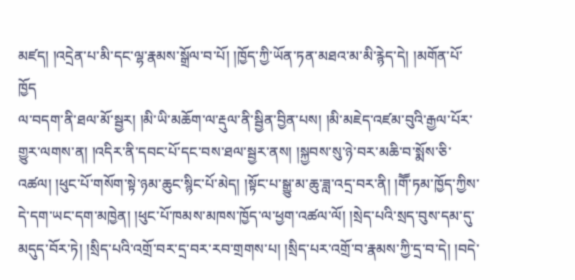མཛད། །འདྲེན་པ་མི་དང་ལྷ་རྣམས་སྒྲོལ་བ་པོ། །ཁྱོད་ཀྱི་ཡོན་ཏན་མཐའ་མ་མི་རྙེད་དེ། །མགོན་པོ་ཁྱོད
ལ་བདག་ནི་ཐལ་མོ་སྦྱར། །མི་ཡི་མཆོག་ལ་རྡུལ་ནི་སྦྱིན་བྱིན་པས། །མི་མཇེད་འཛམ་བུའི་རྒྱལ་པོར་གྱུར་ལགས་ན། །འདིར་ནི་དབང་པོ་དང་བས་ཐལ་སྦྱར་ནས། །སྐྱབས་སུ་ཉེ་བར་མཆི་བ་སྨོས་ཅི་འཚལ། །ཕུང་པོ་གསོག་སྟེ་ཉམ་ཆུང་སྙིང་པོ་མེད། །སྟོང་པ་སྒྱུ་མ་ཆུ་ཟླ་འདྲ་བར་ནི། །གཽ་ཏམ་ཁྱོད་ཀྱིས་དེ་དག་ཡང་དག་མཁྱེན། །ཕུང་པོ་ཁམས་མཁས་ཁྱོད་ལ་ཕྱག་འཚལ་ལོ། །སྲེད་པའི་སྲད་བུས་དམ་དུ་མདུད་བོར་ཏེ། །སྲིད་པའི་འགྲོ་བར་དྲ་བར་རབ་གྲགས་པ། །སྲིད་པར་འགྲོ་བ་རྣམས་ཀྱི་དྲ་བ་དེ། །བདེ་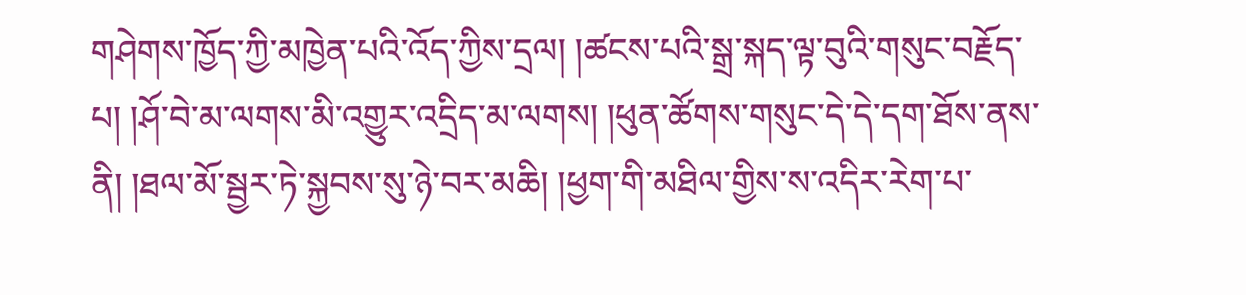གཤེགས་ཁྱོད་ཀྱི་མཁྱེན་པའི་འོད་ཀྱིས་དྲལ། །ཚངས་པའི་སྒྲ་སྐད་ལྟ་བུའི་གསུང་བརྗོད་པ། །ཤོ་བེ་མ་ལགས་མི་འགྱུར་འདྲིད་མ་ལགས། །ཕུན་ཚོགས་གསུང་དེ་དེ་དག་ཐོས་ནས་ནི། །ཐལ་མོ་སྦྱར་ཏེ་སྐྱབས་སུ་ཉེ་བར་མཆི། །ཕྱག་གི་མཐིལ་གྱིས་ས་འདིར་རེག་པ་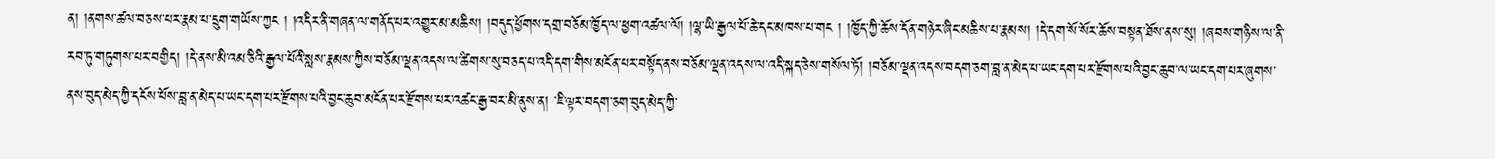ན། །ནགས་ཚལ་བཅས་པར་རྣམ་པ་དྲུག་གཡོས་ཀྱང ། །འདིར་ནི་གཞན་ལ་གནོད་པར་འགྱུར་མ་མཆིས། །བདུད་ཕྱོགས་དགྲ་བཅོམ་ཁྱོད་ལ་ཕྱག་འཚལ་ལོ། །ལྷ་ཡི་རྒྱལ་པོ་ཆེ་དང་མཁས་པ་གང ། །ཁྱོད་ཀྱི་ཆོས་དོན་གཉེར་ཞིང་མཆིས་པ་རྣམས། །དེ་དག་སོ་སོར་ཆོས་བསྟན་ཐོས་ནས་སུ། །ཞབས་གཉིས་ལ་ནི་རབ་ཏུ་གཏུགས་པར་བགྱིད། །དེ་ནས་མི་འམ་ཅིའི་རྒྱལ་པོའི་སླས་རྣམས་ཀྱིས་བཅོམ་ལྡན་འདས་ལ་ཚིགས་སུ་བཅད་པ་འདི་དག་གིས་མངོན་པར་བསྟོད་ནས་བཅོམ་ལྡན་འདས་ལ་འདི་སྐད་ཅེས་གསོལ་ཏོ། །བཅོམ་ལྡན་འདས་བདག་ཅག་བླ་ན་མེད་པ་ཡང་དག་པར་རྫོགས་པའི་བྱང་ཆུབ་ལ་ཡང་དག་པར་ཞུགས་ནས་བུད་མེད་ཀྱི་དངོས་པོས་བླ་ན་མེད་པ་ཡང་དག་པར་རྫོགས་པའི་བྱང་ཆུབ་མངོན་པར་རྫོགས་པར་འཚང་རྒྱ་བར་མི་ནུས་ན། ་ཇི་ལྟར་བདག་ཅག་བུད་མེད་ཀྱི་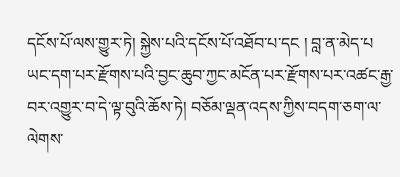དངོས་པོ་ལས་གྱུར་ཏེ། སྐྱེས་པའི་དངོས་པོ་འཐོབ་པ་དང ། བླ་ན་མེད་པ
ཡང་དག་པར་རྫོགས་པའི་བྱང་ཆུབ་ཀྱང་མངོན་པར་རྫོགས་པར་འཚང་རྒྱ་བར་འགྱུར་བ་དེ་ལྟ་བུའི་ཆོས་ཏེ། བཅོམ་ལྡན་འདས་ཀྱིས་བདག་ཅག་ལ་ལེགས་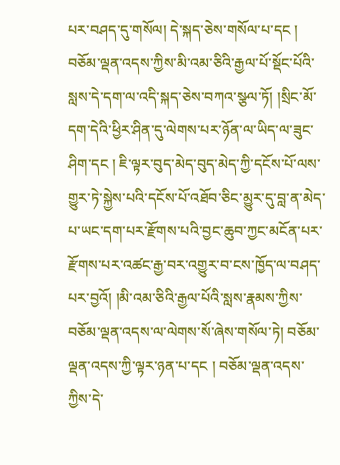པར་བཤད་དུ་གསོལ། དེ་སྐད་ཅེས་གསོལ་པ་དང ། བཅོམ་ལྡན་འདས་ཀྱིས་མི་འམ་ཅིའི་རྒྱལ་པོ་སྡོང་པོའི་སླས་དེ་དག་ལ་འདི་སྐད་ཅེས་བཀའ་སྩལ་ཏོ། །སྲིང་མོ་དག་དེའི་ཕྱིར་ཤིན་དུ་ལེགས་པར་ཉོན་ལ་ཡིད་ལ་ཟུང་ཤིག་དང ། ཇི་ལྟར་བུད་མེད་བུད་མེད་ཀྱི་དངོས་པོ་ལས་གྱུར་ཏེ་སྐྱེས་པའི་དངོས་པོ་འཐོབ་ཅིང་མྱུར་དུ་བླ་ན་མེད་པ་ཡང་དག་པར་རྫོགས་པའི་བྱང་ཆུབ་ཀྱང་མངོན་པར་རྫོགས་པར་འཚང་རྒྱ་བར་འགྱུར་བ་ངས་ཁྱོད་ལ་བཤད་པར་བྱའོ། །མི་འམ་ཅིའི་རྒྱལ་པོའི་སླས་རྣམས་ཀྱིས་བཅོམ་ལྡན་འདས་ལ་ལེགས་སོ་ཞེས་གསོལ་ཏེ། བཅོམ་ལྡན་འདས་ཀྱི་ལྟར་ཉན་པ་དང ། བཅོམ་ལྡན་འདས་ཀྱིས་དེ་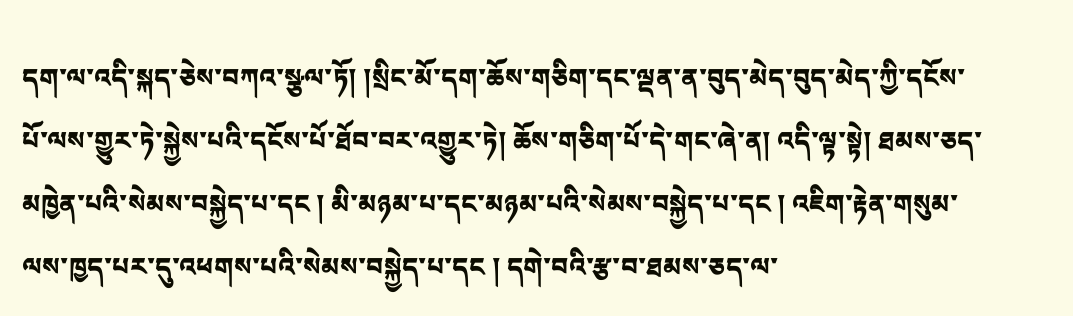དག་ལ་འདི་སྐད་ཅེས་བཀའ་སྩལ་ཏོ། །སྲིང་མོ་དག་ཆོས་གཅིག་དང་ལྡན་ན་བུད་མེད་བུད་མེད་ཀྱི་དངོས་པོ་ལས་གྱུར་ཏེ་སྐྱེས་པའི་དངོས་པོ་ཐོབ་བར་འགྱུར་ཏེ། ཆོས་གཅིག་པོ་དེ་གང་ཞེ་ན། འདི་ལྟ་སྟེ། ཐམས་ཅད་མཁྱེན་པའི་སེམས་བསྐྱེད་པ་དང ། མི་མཉམ་པ་དང་མཉམ་པའི་སེམས་བསྐྱེད་པ་དང ། འཇིག་རྟེན་གསུམ་ལས་ཁྱད་པར་དུ་འཕགས་པའི་སེམས་བསྐྱེད་པ་དང ། དགེ་བའི་རྩ་བ་ཐམས་ཅད་ལ་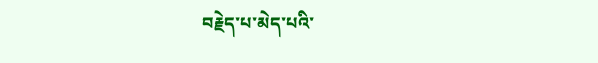བརྗེད་པ་མེད་པའི་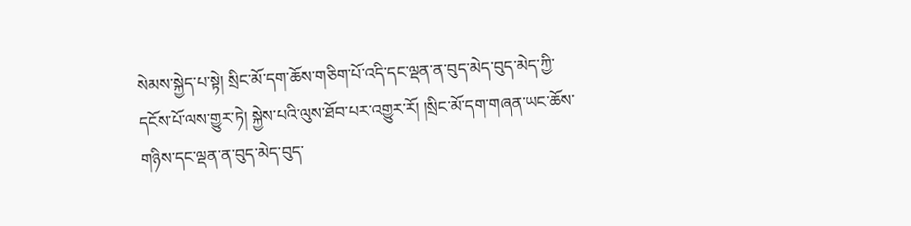སེམས་སྐྱེད་པ་སྟེ། སྲིང་མོ་དག་ཆོས་གཅིག་པོ་འདི་དང་ལྡན་ན་བུད་མེད་བུད་མེད་ཀྱི་དངོས་པོ་ལས་གྱུར་ཏེ། སྐྱེས་པའི་ལུས་ཐོབ་པར་འགྱུར་རོ། །སྲིང་མོ་དག་གཞན་ཡང་ཆོས་གཉིས་དང་ལྡན་ན་བུད་མེད་བུད་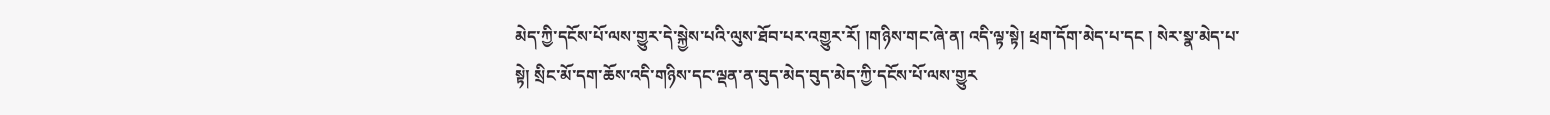མེད་ཀྱི་དངོས་པོ་ལས་གྱུར་དེ་སྐྱེས་པའི་ལུས་ཐོབ་པར་འགྱུར་རོ། །གཉིས་གང་ཞེ་ན། འདི་ལྟ་སྟེ། ཕྲག་དོག་མེད་པ་དང ། སེར་སྣ་མེད་པ་སྟེ། སྲིང་མོ་དག་ཆོས་འདི་གཉིས་དང་ལྡན་ན་བུད་མེད་བུད་མེད་ཀྱི་དངོས་པོ་ལས་གྱུར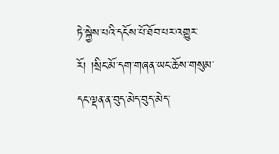ཏེ་སྐྱེས་པའི་དངོས་པོ་ཐོབ་པར་འགྱུར་རོ། །སྲིང་མོ་དག་གཞན་ཡང་ཆོས་གསུམ་དང་ལྡན་ན་བུད་མེད་བུད་མེད་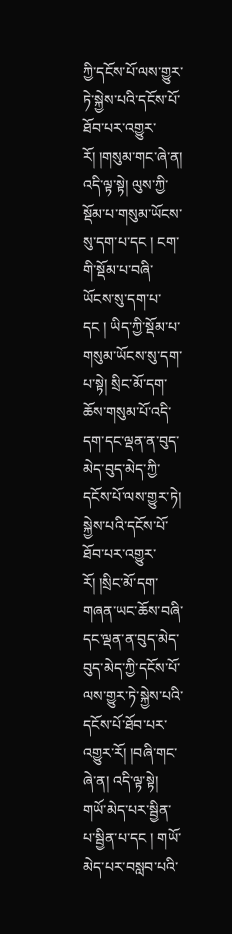ཀྱི་དངོས་པོ་ལས་གྱུར་ཏེ་སྐྱེས་པའི་དངོས་པོ་ཐོབ་པར་འགྱུར་རོ། །གསུམ་གང་ཞེ་ན། འདི་ལྟ་སྟེ། ལུས་ཀྱི་སྡོམ་པ་གསུམ་ཡོངས་སུ་དག་པ་དང ། ངག་གི་སྡོམ་པ་བཞི་ཡོངས་སུ་དག་པ་དང ། ཡིད་ཀྱི་སྡོམ་པ་གསུམ་ཡོངས་སུ་དག་པ་སྟེ། སྲིང་མོ་དག་ཆོས་གསུམ་པོ་འདི་དག་དང་ལྡན་ན་བུད་མེད་བུད་མེད་ཀྱི་དངོས་པོ་ལས་གྱུར་ཏེ། སྐྱེས་པའི་དངོས་པོ་ཐོབ་པར་འགྱུར་རོ། །སྲིང་མོ་དག་གཞན་ཡང་ཆོས་བཞི་དང་ལྡན་ན་བུད་མེད་བུད་མེད་ཀྱི་དངོས་པོ་ལས་གྱུར་ཏེ་སྐྱེས་པའི་དངོས་པོ་ཐོབ་པར་འགྱུར་རོ། །བཞི་གང་ཞེ་ན། འདི་ལྟ་སྟེ། གཡོ་མེད་པར་སྦྱིན་པ་སྦྱིན་པ་དང ། གཡོ་མེད་པར་བསླབ་པའི་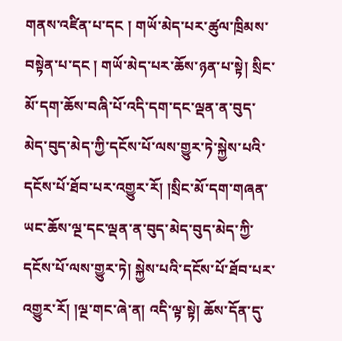གནས་འཛིན་པ་དང ། གཡོ་མེད་པར་ཚུལ་ཁྲིམས་བསྟེན་པ་དང ། གཡོ་མེད་པར་ཆོས་ཉན་པ་སྟེ། སྲིང་མོ་དག་ཆོས་བཞི་པོ་འདི་དག་དང་ལྡན་ན་བུད་མེད་བུད་མེད་ཀྱི་དངོས་པོ་ལས་གྱུར་ཏེ་སྐྱེས་པའི་དངོས་པོ་ཐོབ་པར་འགྱུར་རོ། །སྲིང་མོ་དག་གཞན་ཡང་ཆོས་ལྔ་དང་ལྡན་ན་བུད་མེད་བུད་མེད་ཀྱི་དངོས་པོ་ལས་གྱུར་ཏེ། སྐྱེས་པའི་དངོས་པོ་ཐོབ་པར་འགྱུར་རོ། །ལྔ་གང་ཞེ་ན། འདི་ལྟ་སྟེ། ཆོས་དོན་དུ་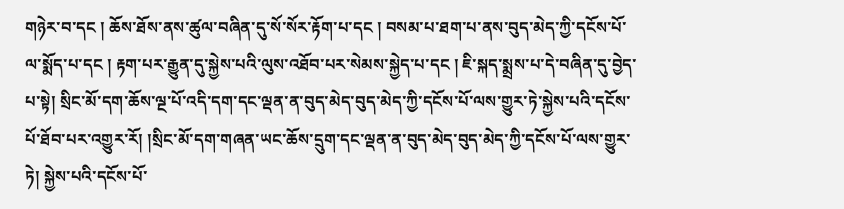གཉེར་བ་དང ། ཆོས་ཐོས་ནས་ཚུལ་བཞིན་དུ་སོ་སོར་རྟོག་པ་དང ། བསམ་པ་ཐག་པ་ནས་བུད་མེད་ཀྱི་དངོས་པོ་ལ་སྨོད་པ་དང ། རྟག་པར་རྒྱུན་དུ་སྐྱེས་པའི་ལུས་འཐོབ་པར་སེམས་སྐྱེད་པ་དང ། ཇི་སྐད་སྨྲས་པ་དེ་བཞིན་དུ་བྱེད་པ་སྟེ། སྲིང་མོ་དག་ཆོས་ལྔ་པོ་འདི་དག་དང་ལྡན་ན་བུད་མེད་བུད་མེད་ཀྱི་དངོས་པོ་ལས་གྱུར་ཏེ་སྐྱེས་པའི་དངོས་པོ་ཐོབ་པར་འགྱུར་རོ། །སྲིང་མོ་དག་གཞན་ཡང་ཆོས་དྲུག་དང་ལྡན་ན་བུད་མེད་བུད་མེད་ཀྱི་དངོས་པོ་ལས་གྱུར་ཏེ། སྐྱེས་པའི་དངོས་པོ་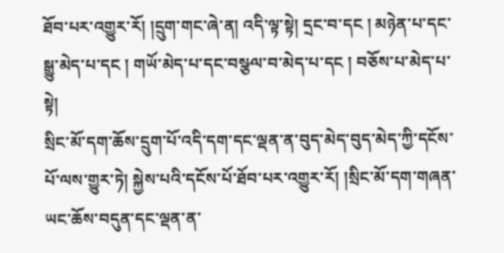ཐོབ་པར་འགྱུར་རོ། །དྲུག་གང་ཞེ་ན། འདི་ལྟ་སྟེ། དྲང་བ་དང ། མཉེན་པ་དང་སྒྱུ་མེད་པ་དང ། གཡོ་མེད་པ་དང་བསྩལ་བ་མེད་པ་དང ། བཅོས་པ་མེད་པ་སྟེ།
སྲིང་མོ་དག་ཆོས་དྲུག་པོ་འདི་དག་དང་ལྡན་ན་བུད་མེད་བུད་མེད་ཀྱི་དངོས་པོ་ལས་གྱུར་ཏེ། སྐྱེས་པའི་དངོས་པོ་ཐོབ་པར་འགྱུར་རོ། །སྲིང་མོ་དག་གཞན་ཡང་ཆོས་བདུན་དང་ལྡན་ན་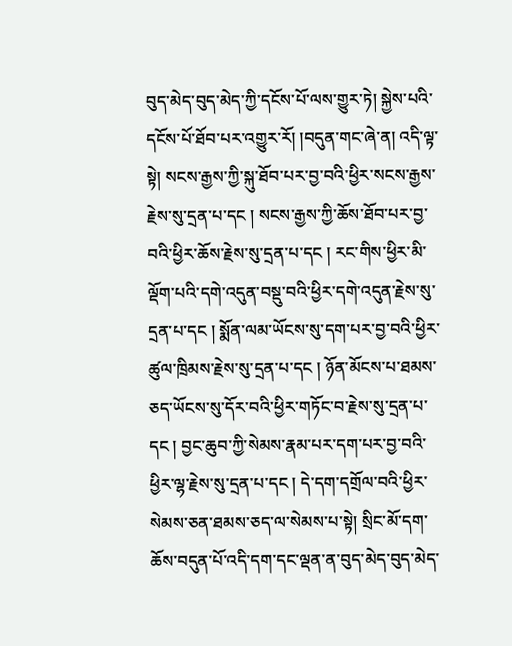བུད་མེད་བུད་མེད་ཀྱི་དངོས་པོ་ལས་གྱུར་ཏེ། སྐྱེས་པའི་དངོས་པོ་ཐོབ་པར་འགྱུར་རོ། །བདུན་གང་ཞེ་ན། འདི་ལྟ་སྟེ། སངས་རྒྱས་ཀྱི་སྐུ་ཐོབ་པར་བྱ་བའི་ཕྱིར་སངས་རྒྱས་རྗེས་སུ་དྲན་པ་དང ། སངས་རྒྱས་ཀྱི་ཆོས་ཐོབ་པར་བྱ་བའི་ཕྱིར་ཆོས་རྗེས་སུ་དྲན་པ་དང ། རང་གིས་ཕྱིར་མི་ལྡོག་པའི་དགེ་འདུན་བསྡུ་བའི་ཕྱིར་དགེ་འདུན་རྗེས་སུ་དྲན་པ་དང ། སྨོན་ལམ་ཡོངས་སུ་དག་པར་བྱ་བའི་ཕྱིར་ཚུལ་ཁྲིམས་རྗེས་སུ་དྲན་པ་དང ། ཉོན་མོངས་པ་ཐམས་ཅད་ཡོངས་སུ་དོར་བའི་ཕྱིར་གཏོང་བ་རྗེས་སུ་དྲན་པ་དང ། བྱང་ཆུབ་ཀྱི་སེམས་རྣམ་པར་དག་པར་བྱ་བའི་ཕྱིར་ལྷ་རྗེས་སུ་དྲན་པ་དང ། དེ་དག་དགྲོལ་བའི་ཕྱིར་སེམས་ཅན་ཐམས་ཅད་ལ་སེམས་པ་སྟེ། སྲིང་མོ་དག་ཆོས་བདུན་པོ་འདི་དག་དང་ལྡན་ན་བུད་མེད་བུད་མེད་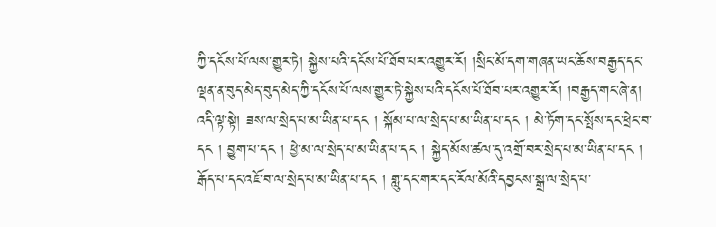ཀྱི་དངོས་པོ་ལས་གྱུར་ཏེ། སྐྱེས་པའི་དངོས་པོ་ཐོབ་པར་འགྱུར་རོ། །སྲིང་མོ་དག་གཞན་ཡང་ཆོས་བརྒྱད་དང་ལྡན་ན་བུད་མེད་བུད་མེད་ཀྱི་དངོས་པོ་ལས་གྱུར་ཏེ་སྐྱེས་པའི་དངོས་པོ་ཐོབ་པར་འགྱུར་རོ། །བརྒྱད་གང་ཞེ་ན། འདི་ལྟ་སྟེ། ཟས་ལ་སྲེད་པ་མ་ཡིན་པ་དང ། སྐོམ་པ་ལ་སྲེད་པ་མ་ཡིན་པ་དང ། མེ་ཏོག་དང་སྤོས་དང་ཕྲེང་བ་དང ། བྱུག་པ་དང ། ཕྱེ་མ་ལ་སྲེད་པ་མ་ཡིན་པ་དང ། སྐྱེད་མོས་ཚལ་དུ་འགྲོ་བར་སྲེད་པ་མ་ཡིན་པ་དང ། རྒོད་པ་དང་འཇོ་བ་ལ་སྲེད་པ་མ་ཡིན་པ་དང ། གླུ་དང་གར་དང་རོལ་མོའི་དབྱངས་སྒྲ་ལ་སྲེད་པ་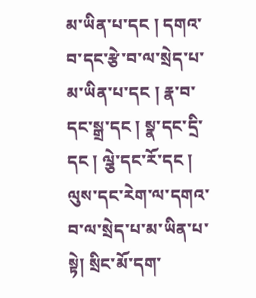མ་ཡིན་པ་དང ། དགའ་བ་དང་རྩེ་བ་ལ་སྲེད་པ་མ་ཡིན་པ་དང ། རྣ་བ་དང་སྒྲ་དང ། སྣ་དང་དྲི་དང ། ལྕེ་དང་རོ་དང ། ལུས་དང་རེག་ལ་དགའ་བ་ལ་སྲེད་པ་མ་ཡིན་པ་སྟེ། སྲིང་མོ་དག་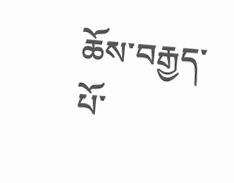ཆོས་བརྒྱད་པོ་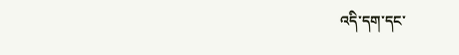འདི་དག་དང་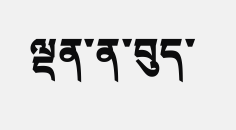ལྡན་ན་བུད་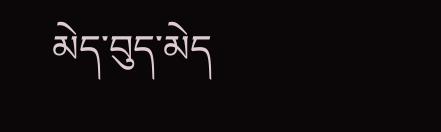མེད་བུད་མེད